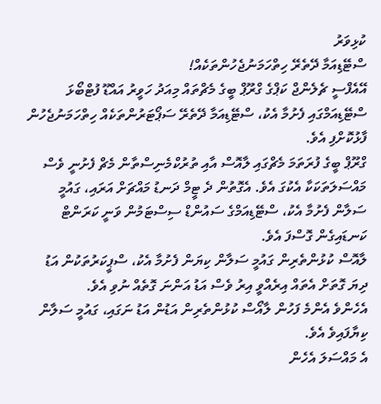ކުޅިވަރު
ސްޓޭޑިއަމާ ދޭތެރޭ ހިތްހަމަނުޖެހުންތަކެއް!
އޭއެފްސީ ޗެލެންޖް ކަޕްގެ ގްރޫޕް ބީގެ މެޗްތައް މިއަދު ހަވީރު އައްޑޫ ފުޓްބޯޅަ ސްޓޭޑިއަމްގައި ފެށުމާ އެކު، ސްޓޭޑިއަމާ ދޭތެރޭ ސަޕޯޓަރުންތަކެއް ހިތްހަމަނުޖެހުން ފާޅުކޮށްފި އެވެ.
ގްރޫޕް ބީގެ ފުރަތަމަ މެޗްގައި ލާއޮސް އާއި ތުރުކްމެނިސްތާން މެޗް ފެށުނީ ވެސް މައްސަލަތަކަކާ އެކުގަ އެވެ. އެގޮތުން ދެ ޓީމް ދަނޑު މައްޗަށް އަރައި، ގައުމީ ސަލާން ފެށުމާ އެކު، ސްޓޭޑިއަމްގެ ސައުންޑް ސިސްޓަމުން ވަނީ ކަރަންޓް ކަނޑައިގެން ގޮސްފަ އެވެ.
ލާއޮސް ކުޅުންތެރިން ގައުމީ ސަލާން ކިޔަން ފެށުމާ އެކު، ސްޕީކަރުތަކުން އަޑު ދިޔަ ގޮތަށް އެތައް އިރެއްވީ އިރު ވެސް އަޑު އަންނަ ގޮތެއް ނުވި އެވެ.
އެހެންވެ އެންމެ ފަހުން ލާއޯސް ކުޅުންތެރިން އަޑުން އަޑު ނަގައި، ގައުމީ ސަލާން ކިޔާފައިވެ އެވެ.
އެ މައްސަލަ އެހެން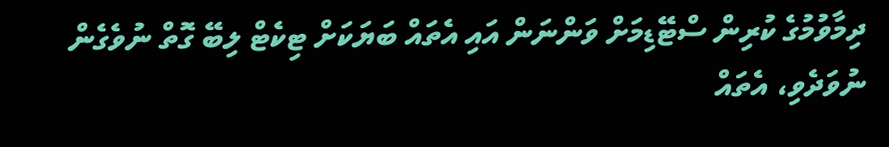ދިމާވުމުގެ ކުރިން ސްޓޭޑިމަށް ވަންނަން އައި އެތައް ބަޔަކަށް ޓިކެޓް ލިބޭ ގޮތް ނުވެގެން ނުވަދެވި، އެތައް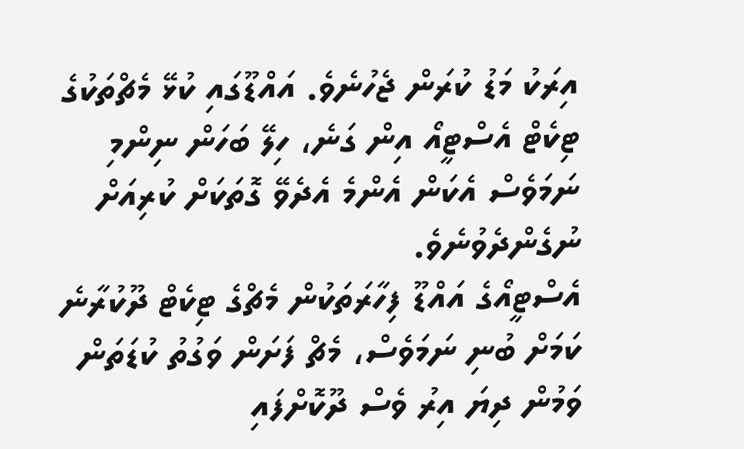އިރަކު މަޑު ކުރަން ޖެހުނެވެ. އައްޑޫގައި ކުޅޭ މެޗްތަކުގެ ޓިކެޓް އެސްޓީއޯ އިން ގަނެ، ހިލޭ ބަހަން ނިންމި ނަމަވެސް އެކަން އެންމެ އެދެވޭ ގޮތަކަށް ކުރިއަށް ނުގެންދެވުނެވެ.
އެސްޓީއޯގެ އައްޑޫ ފިހާރަތަކުން މެޗްގެ ޓިކެޓް ދޫކުރާނެ ކަމަށް ބުނި ނަމަވެސް، މެޗް ފަށަން ވަގުތު ކުޑަތަން ވަމުން ދިޔަ އިރު ވެސް ދޫކޮށްފައި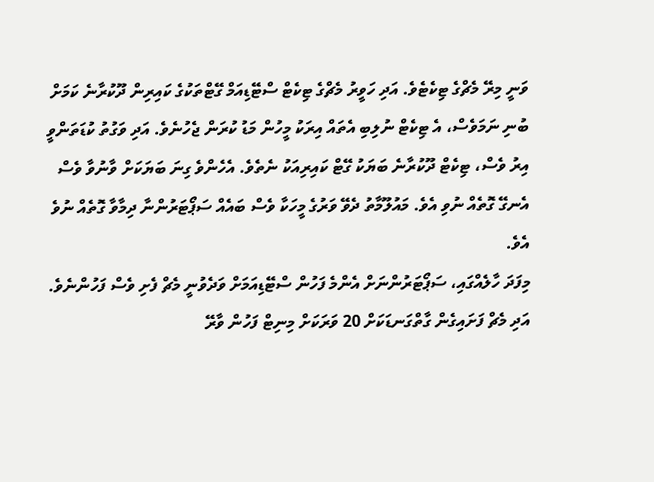ވަނީ މިރޭ މެޗްގެ ޓިކެޓެވެ. އަދި ހަވީރު މެޗްގެ ޓިކެޓް ސްޓޭޑިއަމް ގޭޓްތަކުގެ ކައިރިން ދޫކުރާނެ ކަމަށް ބުނި ނަމަވެސް، އެ ޓިކެޓް ނުލިބި އެތައް އިރަކު މީހުން މަޑު ކުރަން ޖެހުނެވެ. އަދި ވަގުތު ކުޑަތަންވީ އިރު ވެސް، ޓިކެޓް ދޫކުރާނެ ބަޔަކު ގޭޓް ކައިރިއަކު ނެތެވެ. އެހެންވެ ގިނަ ބަޔަކަށް ވާނުވާ ވެސް އެނގޭ ގޮތެއް ނުވި އެވެ. މައުލޫމާތު ދެވޭ ވަރުގެ މީހަކާ ވެސް ބައެއް ސަޕޯޓަރުންނާ ދިމާވާ ގޮތެއް ނުވެ އެވެ.
މިފަދަ ހާލެއްގައި، ސަޕޯޓަރުންނަށް އެންމެ ފަހުން ސްޓޭޑިއަމަށް ވަދެވުނީ މެޗް ފެށި ވެސް ފަހުންނެވެ. އަދި މެޗް ފަށައިގެން ގާތްގަނޑަކަށް 20 ވަރަކަށް މިނިޓް ފަހުން ވާރޭ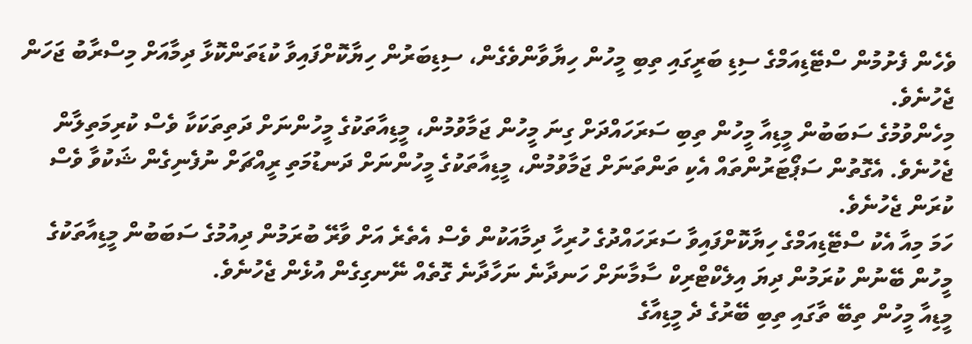ވެހެން ފެށުމުން ސްޓޭޑިއަމްގެ ސިޑި ބަރީގައި ތިބި މީހުން ހިޔާވާންވެގެން، ސިޑިބަރުން ހިޔާކޮށްފައިވާ ކުޑަތަންކޮޅާ ދިމާއަށް މިސްރާބު ޖަހަން ޖެހުނެވެ.
މިހެންވުމުގެ ސަބަބުން މީޑިއާ މީހުން ތިބި ސަރަހައްދަށް ގިނަ މީހުން ޖަމާވުމުން، މީޑިއާތަކުގެ މީހުންނަށް ދަތިތަކަކާ ވެސް ކުރިމަތިލާން ޖެހުނެވެ. އެގޮތުން ސަޕޯޓަރުންތައް އެކި ތަންތަނަށް ޖަމާވުމުން، މީޑިއާތަކުގެ މީހުންނަށް ދަނޑުމަތި ރީއްޗަށް ނުފެނިގެން ޝަކުވާ ވެސް ކުރަން ޖެހުނެވެ.
ހަމަ މިއާ އެކު ސްޓޭޑިއަމްގެ ހިޔާކޮށްފައިވާ ސަރަހައްދުގެ ހުރިހާ ދިމާއަކުން ވެސް އެތެރެ އަށް ވާރޭ ބުރަމުން ދިއުމުގެ ސަބަބުން މީޑިއާތަކުގެ މީހުން ބޭނުން ކުރަމުން ދިޔަ އިލެކްޓްރިކް ސާމާނަށް ހަނދާނެ ނަހާދާނެ ގޮތެއް ނޭނގިގެން އުޅެން ޖެހުނެވެ.
މީޑިއާ މީހުން ތިބޭ ތާގައި ތިބި ބޭރުގެ ދެ މީޑިއާގެ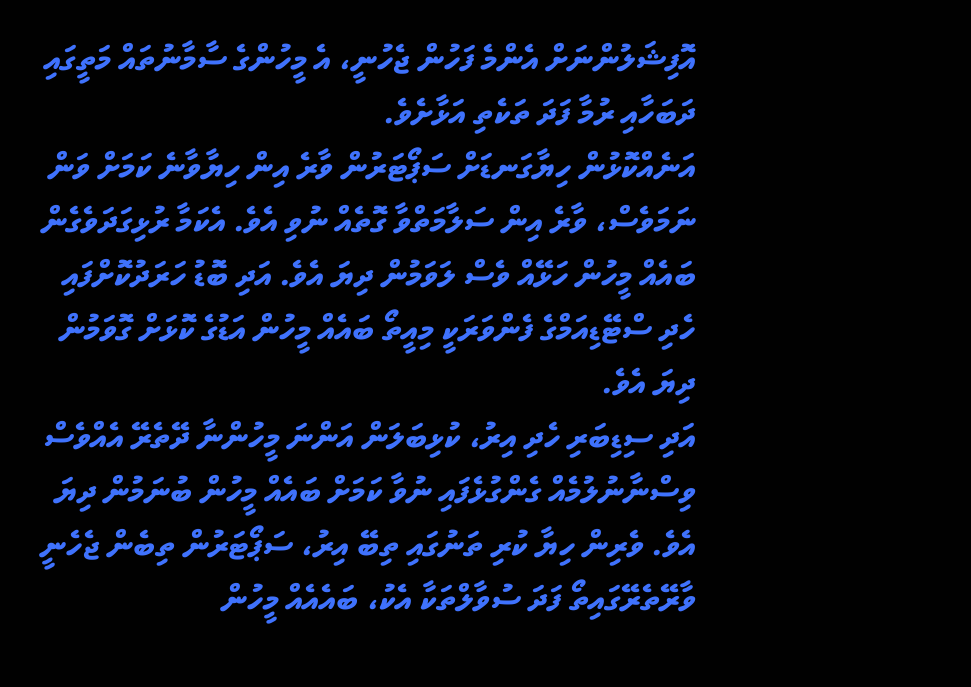އޮފިޝަލުންނަށް އެންމެ ފަހުން ޖެހުނީ، އެ މީހުންގެ ސާމާނުތައް މަތީގައި ދަބަހާއި ރުމާ ފަދަ ތަކެތި އަޅާށެވެ.
އަނެއްކޮޅުން ހިޔާގަނޑަށް ސަޕޯޓަރުން ވާރެ އިން ހިޔާވާނެ ކަމަށް ވަން ނަމަވެސް، ވާރެ އިން ސަލާމަތްވާ ގޮތެއް ނުވި އެވެ. އެކަމާ ރުޅިގަދަވެގެން ބައެއް މީހުން ހަޅޭއް ވެސް ލަވަމުން ދިޔަ އެވެ. އަދި ބޮޑު ހަރަދުކޮށްފައި ހެދި ސްޓޭޑިއަމްގެ ފެންވަރަކީ މިއީތޯ ބައެއް މީހުން އަޑުގެ ކޮޅަށް ގޮވަމުން ދިޔަ އެވެ.
އަދި ސިޑިބަރި ހެދި އިރު، ކުޅިބަލަން އަންނަ މީހުންނާ ދޭތެރޭ އެއްވެސް ވިސްނާނުލުމެއް ގެންގުޅެފައި ނުވާ ކަމަށް ބައެއް މީހުން ބުނަމުން ދިޔަ އެވެ. ވެރިން ހިޔާ ކުރި ތަނުގައި ތިބޭ އިރު، ސަޕޯޓަރުން ތިބެން ޖެހެނީ ވާރޭތެރޭގައިތޯ ފަދަ ސުވާލްތަކާ އެކު، ބައެއެއް މީހުން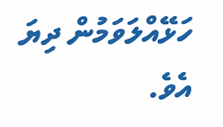ހަޅޭއްލަވަމުން ދިޔަ އެވެ.